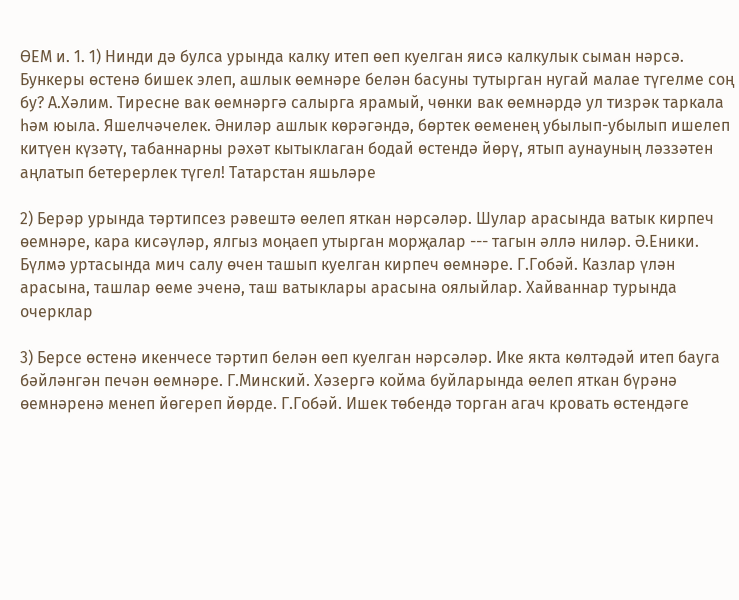ӨЕМ и. 1. 1) Нинди дә булса урында калку итеп өеп куелган яисә калкулык сыман нәрсә. Бункеры өстенә бишек элеп, ашлык өемнәре белән басуны тутырган нугай малае түгелме соң бу? А.Хәлим. Тиресне вак өемнәргә салырга ярамый, чөнки вак өемнәрдә ул тизрәк таркала һәм юыла. Яшелчәчелек. Әниләр ашлык көрәгәндә, бөртек өеменең убылып-убылып ишелеп китүен күзәтү, табаннарны рәхәт кытыклаган бодай өстендә йөрү, ятып аунауның ләззәтен аңлатып бетерерлек түгел! Татарстан яшьләре

2) Берәр урында тәртипсез рәвештә өелеп яткан нәрсәләр. Шулар арасында ватык кирпеч өемнәре, кара кисәүләр, ялгыз моңаеп утырган морҗалар --- тагын әллә ниләр. Ә.Еники. Бүлмә уртасында мич салу өчен ташып куелган кирпеч өемнәре. Г.Гобәй. Казлар үлән арасына, ташлар өеме эченә, таш ватыклары арасына оялыйлар. Хайваннар турында очерклар

3) Берсе өстенә икенчесе тәртип белән өеп куелган нәрсәләр. Ике якта көлтәдәй итеп бауга бәйләнгән печән өемнәре. Г.Минский. Хәзергә койма буйларында өелеп яткан бүрәнә өемнәренә менеп йөгереп йөрде. Г.Гобәй. Ишек төбендә торган агач кровать өстендәге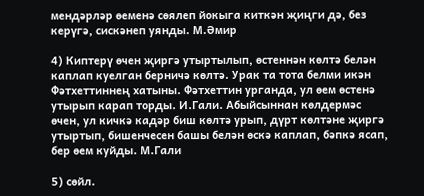мендәрләр өеменә сөялеп йокыга киткән җиңги дә, без керүгә, сискәнеп уянды. М.Әмир

4) Киптерү өчен җиргә утыртылып, өстеннән көлтә белән каплап куелган берничә көлтә. Урак та тота белми икән Фәтхеттиннең хатыны. Фәтхеттин урганда, ул өем өстенә утырып карап торды. И.Гали. Абыйсыннан көлдермәс өчен, ул кичкә кадәр биш көлтә урып, дүрт көлтәне җиргә утыртып, бишенчесен башы белән өскә каплап, бәпкә ясап, бер өем куйды. М.Гали

5) сөйл.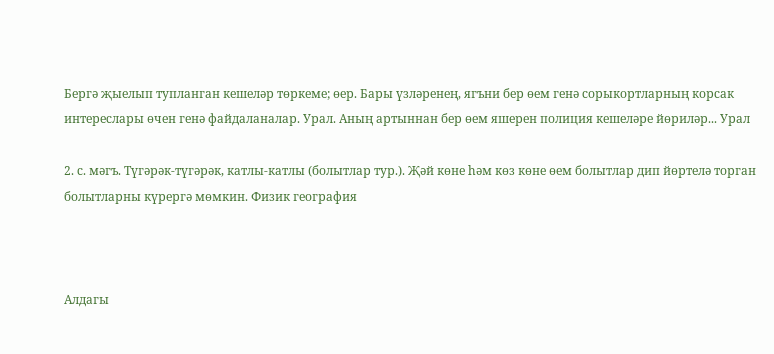Бергә җыелып тупланган кешеләр төркеме; өер. Бары үзләренең, ягъни бер өем генә сорыкортларның корсак интереслары өчен генә файдаланалар. Урал. Аның артыннан бер өем яшерен полиция кешеләре йөриләр... Урал

2. с. мәгъ. Түгәрәк-түгәрәк, катлы-катлы (болытлар тур.). Җәй көне һәм көз көне өем болытлар дип йөртелә торган болытларны күрергә мөмкин. Физик география



Алдагы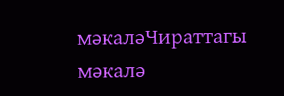мәкаләЧираттагы мәкалә